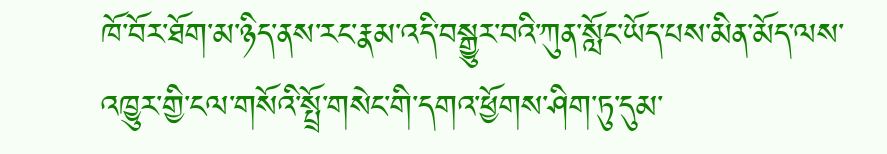ཁོ་བོར་ཐོག་མ་ཉིད་ནས་རང་རྣམ་འདི་བསྒྱུར་བའི་ཀུན་སློང་ཡོད་པས་མིན་མོད་ལས་འཁྱུར་གྱི་ངལ་གསོའི་སྤྲོ་གསེང་གི་དགའ་ཕྱོགས་ཤིག་ཏུ་དུམ་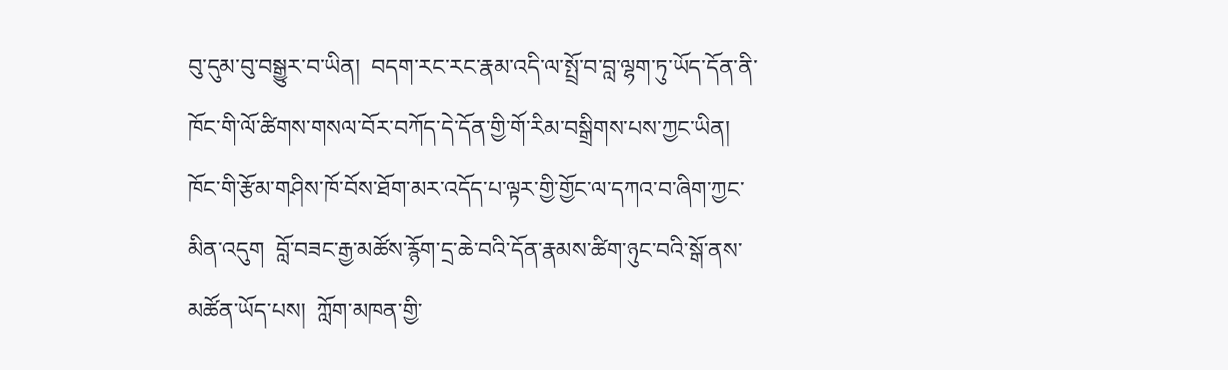བུ་དུམ་བུ་བསྒྱུར་བ་ཡིན།  བདག་རང་རང་རྣམ་འདི་ལ་སྤྲོ་བ་བླ་ལྷག་ཏུ་ཡོད་དོན་ནི་ཁོང་གི་ལོ་ཚིགས་གསལ་བོར་བཀོད་དེ་དོན་གྱི་གོ་རིམ་བསྒྲིགས་པས་ཀྱང་ཡིན།  ཁོང་གི་རྩོམ་གཤིས་ཁོ་བོས་ཐོག་མར་འདོད་པ་ལྟར་གྱི་གྱོང་ལ་དཀའ་བ་ཞིག་ཀྱང་མིན་འདུག  བློ་བཟང་རྒྱ་མཚོས་རྙོག་དྲ་ཆེ་བའི་དོན་རྣམས་ཚིག་ཉུང་བའི་སྒོ་ནས་མཚོན་ཡོད་པས།  ཀློག་མཁན་གྱི་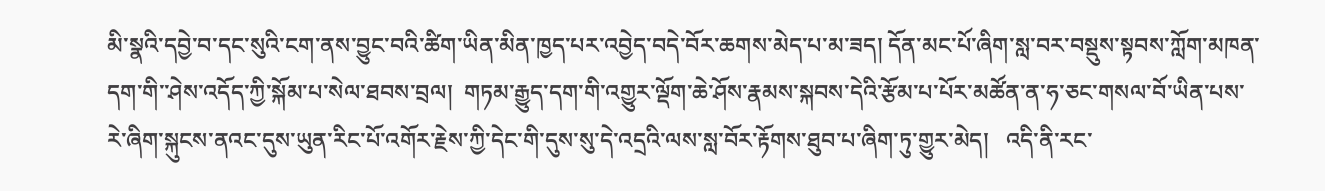མི་སྣའི་དབྱེ་བ་དང་སུའི་ངག་ནས་བྱུང་བའི་ཚིག་ཡིན་མིན་ཁྱད་པར་འབྱེད་བདེ་བོར་ཆགས་མེད་པ་མ་ཟད། དོན་མང་པོ་ཞིག་སླ་བར་བསྡུས་སྟབས་ཀློག་མཁན་དག་གི་་ཤེས་འདོད་ཀྱི་སྐོམ་པ་སེལ་ཐབས་བྲལ།  གཏམ་རྒྱུད་དག་གི་འགྱུར་ལྡོག་ཆེ་ཤོས་རྣམས་སྐབས་དེའི་རྩོམ་པ་པོར་མཚོན་ན་ཧ་ཅང་གསལ་བོ་ཡིན་པས་རེ་ཞིག་སྐུངས་ནའང་དུས་ཡུན་རིང་པོ་འགོར་རྗེས་ཀྱི་དེང་གི་དུས་སུ་དེ་འདྲའི་ལས་སླ་བོར་རྟོགས་ཐུབ་པ་ཞིག་ཏུ་གྱུར་མེད།   འདི་ནི་རང་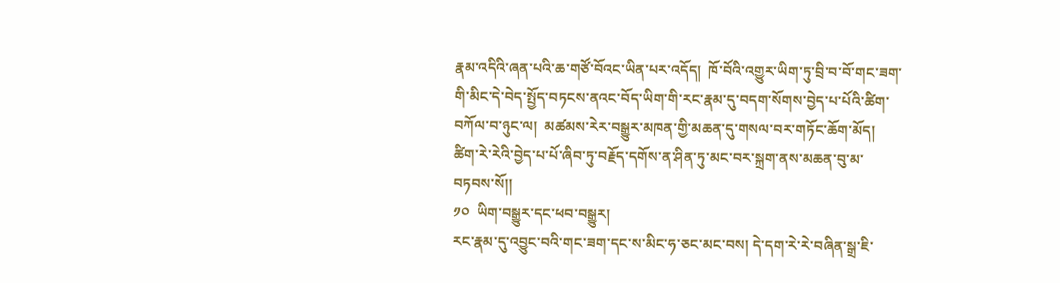རྣམ་འདིའི་ཞན་པའི་ཆ་གཙོ་བོའང་ཡིན་པར་འདོད།  ཁོ་བོའི་འགྱུར་ཡིག་ཏུ་བྲི་བ་བོ་གང་ཟག་གི་མིང་དེ་བེད་སྤྱོད་བཏངས་ནའང་བོད་ཡིག་གི་རང་རྣམ་དུ་བདག་སོགས་བྱེད་པ་པོའི་ཚིག་བཀོལ་བ་ཉུང་ལ།  མཚམས་རེར་བསྒྱུར་མཁན་གྱི་མཆན་དུ་གསལ་བར་གཏོང་ཆོག་མོད།  ཚིག་རེ་རེའི་བྱེད་པ་པོ་ཞིབ་ཏུ་བརྗོད་དགོས་ན་ཤིན་ཏུ་མང་བར་སྐྲག་ནས་མཆན་བུ་མ་བཏབས་སོ།།
༡༠  ཡིག་བསྒྱུར་དང་ཕབ་བསྒྱུར།
རང་རྣམ་དུ་འབྱུང་བའི་གང་ཟག་དང་ས་མིང་ཧ་ཅང་མང་བས། དེ་དག་རེ་རེ་བཞིན་སྒྲ་ཇི་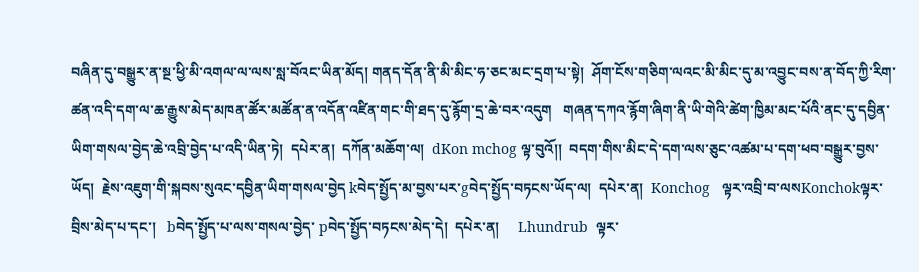བཞིན་དུ་བསྒྱུར་ན་སྔ་ཕྱི་མི་འགལ་ལ་ལས་སླ་བོའང་ཡིན་མོད། གནད་དོན་ནི་མི་མིང་ཧ་ཅང་མང་དྲག་པ་སྟེ།  ཤོག་ངོས་གཅིག་ལའང་མི་མིང་དུ་མ་འབྱུང་བས་ན་བོད་ཀྱི་རིག་ཚན་འདི་དག་ལ་ཆ་རྒྱུས་མེད་མཁན་ཚོར་མཚོན་ན་འདོན་འཛིན་གང་གི་ཐད་དུ་རྙོག་དྲ་ཆེ་བར་འདུག   གཞན་དཀའ་རྙོག་ཞིག་ནི་ཡི་གེའི་ཚེག་ཁྱིམ་མང་པོའི་ནང་དུ་དབྱིན་ཡིག་གསལ་བྱེད་ཆེ་འབྲི་བྱེད་པ་འདི་ཡིན་ཏེ།  དཔེར་ན།  དཀོན་མཆོག་ལ།  dKon mchog ལྟ་བུའོ།།  བདག་གིས་མིང་དེ་དག་ལས་ཅུང་འཚམ་པ་དག་ཕབ་བསྒྱུར་བྱས་ཡོད།  རྗེས་འཇུག་གི་སྐབས་སུའང་དབྱིན་ཡིག་གསལ་བྱེད kབེད་སྤྱོད་མ་བྱས་པར་gབེད་སྤྱོད་བཏངས་ཡོད་ལ།  དཔེར་ན།  Konchog   ལྟར་འབྲི་བ་ལསKonchokལྟར་བྲིས་མེད་པ་དང་།   bབེད་སྤྱོད་པ་ལས་གསལ་བྱེད་ pབེད་སྤྱོད་བཏངས་མེད་དེ།  དཔེར་ན།     Lhundrub  ལྟར་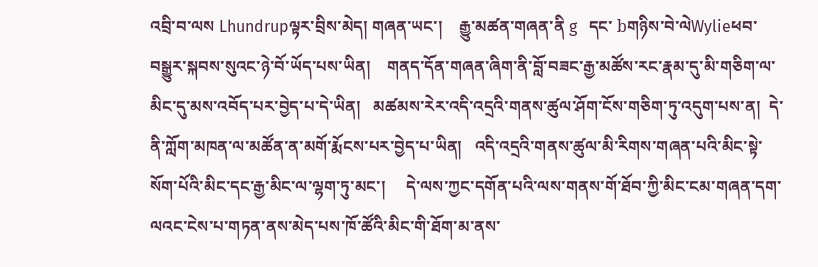འབྲི་བ་ལས Lhundrupལྟར་བྲིས་མེད། གཞན་ཡང་།    རྒྱུ་མཚན་གཞན་ནི g   དང་ bགཉིས་བེ་ལེWylieཕབ་བསྒྱུར་སྐབས་སུའང་ཉེ་བོ་ཡོད་པས་ཡིན།    གནད་དོན་གཞན་ཞིག་ནི་བློ་བཟང་རྒྱ་མཚོས་རང་རྣམ་དུ་མི་གཅིག་ལ་མིང་དུ་མས་འབོད་པར་བྱེད་པ་དེ་ཡིན།   མཚམས་རེར་འདི་འདྲའི་གནས་ཚུལ་ཤོག་ངོས་གཅིག་ཏུ་འདུག་པས་ན།  དེ་ནི་ཀློག་མཁན་ལ་མཚོན་ན་མགོ་རྨོངས་པར་བྱེད་པ་ཡིན།   འདི་འདྲའི་གནས་ཚུལ་མི་རིགས་གཞན་པའི་མིང་སྟེ་སོག་པོའི་མིང་དང་རྒྱ་མིང་ལ་ལྷག་ཏུ་མང་།     དེ་ལས་ཀྱང་དགོན་པའི་ལས་གནས་གོ་ཐོབ་ཀྱི་མིང་ངམ་གཞན་དག་ལའང་ངེས་པ་གཏན་ནས་མེད་པས་ཁོ་ཚོའི་མིང་གི་ཐོག་མ་ནས་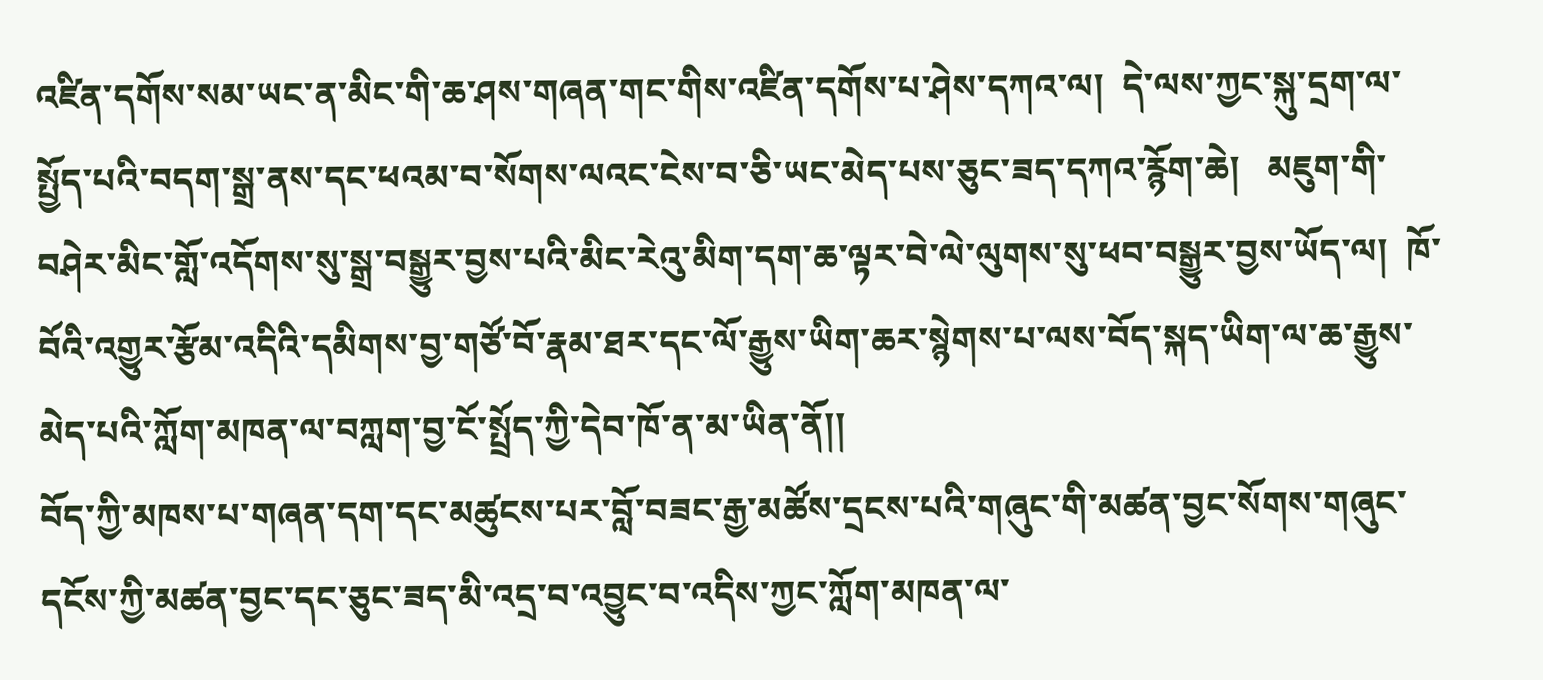འཛིན་དགོས་སམ་ཡང་ན་མིང་གི་ཆ་ཤས་གཞན་གང་གིས་འཛིན་དགོས་པ་ཤེས་དཀའ་ལ།  དེ་ལས་ཀྱང་སྐུ་དྲག་ལ་སྤྱོད་པའི་བདག་སྒྲ་ནས་དང་ཕའམ་བ་སོགས་ལའང་ངེས་བ་ཅི་ཡང་མེད་པས་ཅུང་ཟད་དཀའ་རྙོག་ཆེ།   མཇུག་གི་བཤེར་མིང་གློ་འདོགས་སུ་སྒྲ་བསྒྱུར་བྱས་པའི་མིང་རེའུ་མིག་དག་ཆ་ལྟར་བེ་ལེ་ལུགས་སུ་ཕབ་བསྒྱུར་བྱས་ཡོད་ལ།  ཁོ་བོའི་འགྱུར་རྩོམ་འདིའི་དམིགས་བྱ་གཙོ་བོ་རྣམ་ཐར་དང་ལོ་རྒྱུས་ཡིག་ཆར་སྙེགས་པ་ལས་བོད་སྐད་ཡིག་ལ་ཆ་རྒྱུས་མེད་པའི་ཀློག་མཁན་ལ་བཀླག་བྱ་ངོ་སྤྲོད་ཀྱི་དེབ་ཁོ་ན་མ་ཡིན་ནོ།།
བོད་ཀྱི་མཁས་པ་གཞན་དག་དང་མཚུངས་པར་བློ་བཟང་རྒྱ་མཚོས་དྲངས་པའི་གཞུང་གི་མཚན་བྱང་སོགས་གཞུང་དངོས་ཀྱི་མཚན་བྱང་དང་ཅུང་ཟད་མི་འདྲ་བ་འབྱུང་བ་འདིས་ཀྱང་ཀློག་མཁན་ལ་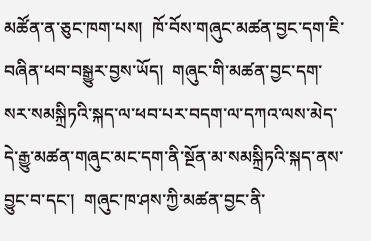མཚོན་ན་ཅུང་ཁག་པས།  ཁོ་བོས་གཞུང་མཚན་བྱང་དག་ཇི་བཞིན་ཕབ་བསྒྱུར་བྱས་ཡོད།  གཞུང་གི་མཚན་བྱང་དག་སར་སམསྐྲིཏའི་སྐད་ལ་ཕབ་པར་བདག་ལ་དཀའ་ལས་མེད་དེ་རྒྱུ་མཚན་གཞུང་མང་དག་ནི་སྔོན་མ་སམསྐྲིཏའི་སྐད་ནས་བྱུང་བ་དང་།  གཞུང་ཁ་ཤས་ཀྱི་མཚན་བྱང་ནི་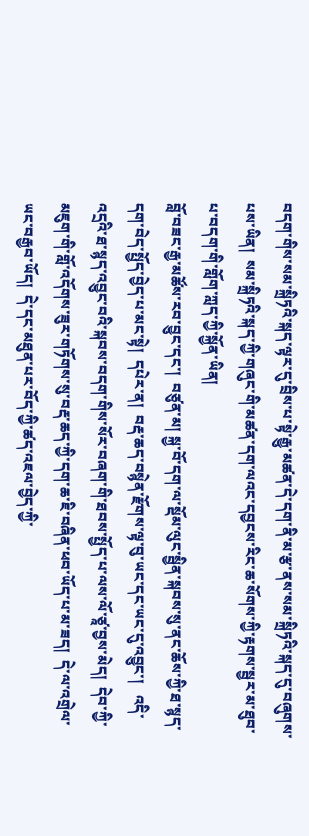བདག་གིས་སམ་སྐྲིཏའི་སྐད་ལྟར་དུ་བྲིས་པ་སྟེ་རྒྱུ་མཚན་དེ་དག་ནི་མ་རྩ་ནས་སམ་སྐྲིཏའི་སྐད་དུ་བཞུགས་པས་ཡིན།  སམ་སྐྲིཏའི་སྐད་ཀྱི་གཞུང་གི་མཚན་དག་ལའང་དབྱངས་རིང་ཆ་སོགས་ཀྱི་རྟགས་སྦྱར་མ་ཐུབ་པ་བདག་གི་གློག་ཀླད་ཀྱི་སྐྱོན་ཡིན།
བློ་བཟང་རྒྱ་མཚོས་རབ་བྱུང་དང་།  བཙུན་མ། སྐྱ་བོ་དག་ལ་སྡོམ་ལུང་སྦྱིན་སྐབས་སུ་ནང་ཆོས་ཀྱི་ཐ་སྙད་དག་བེད་སྤྱོད་བྱེད་པ་མང་སྟེ།  དཔེར་ན།  བརྡ་ཆད་བསྙེན་རྫོགས་ལྟ་བུ་ཡང་དང་ཡང་དུ་འབྱུང་།   འདི་འདྲའི་ཐ་སྙད་འབྱུང་བའི་སྐབས་བདག་གིས་སོར་བཞག་གི་ཐབས་སྤྱོད་པ་ལས་ལོ་ཙཱ་བྱས་མེད།  དེབ་ཀྱི་མཇུག་གི་གློ་འདོགས་ཟུར་གཏོགས་སུ་བརྡ་ཆད་ཀྱི་དག་ཆ་ཇི་བཞིན་ཕབ་ཡོད་པ་མ་ཟད།  དེ་ལ་འགྲེལ་ཡང་བརྒྱབ་ཡོད།  དེ་དང་མཐུན་པར་བོད་ཀྱི་ཚད་འཇལ་བྱེད་ཀྱི་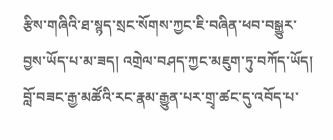རྩིས་གཞིའི་ཐ་སྙད་སྲང་སོགས་ཀྱང་ཇི་བཞིན་ཕབ་བསྒྱུར་བྱས་ཡོད་པ་མ་ཟད། འགྲེལ་བཤད་ཀྱང་མཇུག་ཏུ་བཀོད་ཡོད།
བློ་བཟང་རྒྱ་མཚོའི་རང་རྣམ་རྒྱུན་པར་གྲྭ་ཚང་དུ་འབོད་པ་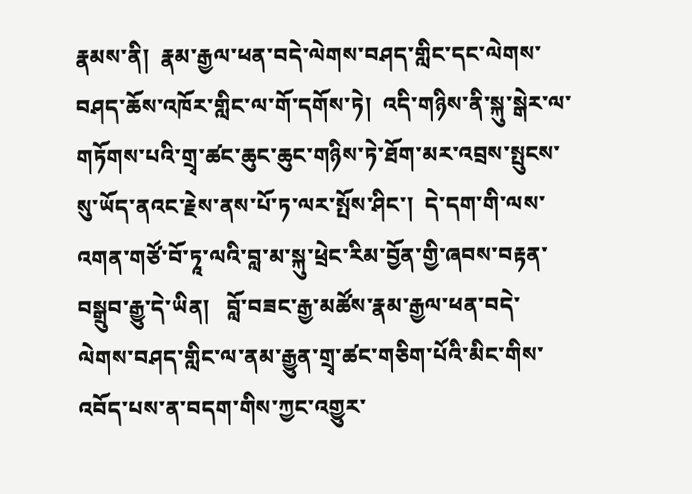རྣམས་ནི།  རྣམ་རྒྱལ་ཕན་བདེ་ལེགས་བཤད་གླིང་དང་ལེགས་བཤད་ཆོས་འཁོར་གླིང་ལ་གོ་དགོས་ཏེ།  འདི་གཉིས་ནི་སྐུ་སྒེར་ལ་གཏོགས་པའི་གྲྭ་ཚང་ཆུང་ཆུང་གཉིས་ཏེ་ཐོག་མར་འབྲས་སྤུངས་སུ་ཡོད་ནའང་རྗེས་ནས་པོ་ཏ་ལར་སྤོས་ཤིང་།  དེ་དག་གི་ལས་འགན་གཙོ་བོ་ཏཱ་ལའི་བླ་མ་སྐུ་ཕྲེང་རིམ་བྱོན་གྱི་ཞབས་བརྟན་བསྒྲུབ་རྒྱུ་དེ་ཡིན།   བློ་བཟང་རྒྱ་མཚོས་རྣམ་རྒྱལ་ཕན་བདེ་ལེགས་བཤད་གླིང་ལ་ནམ་རྒྱུན་གྲྭ་ཚང་གཅིག་པོའི་མིང་གིས་འབོད་པས་ན་བདག་གིས་ཀྱང་འགྱུར་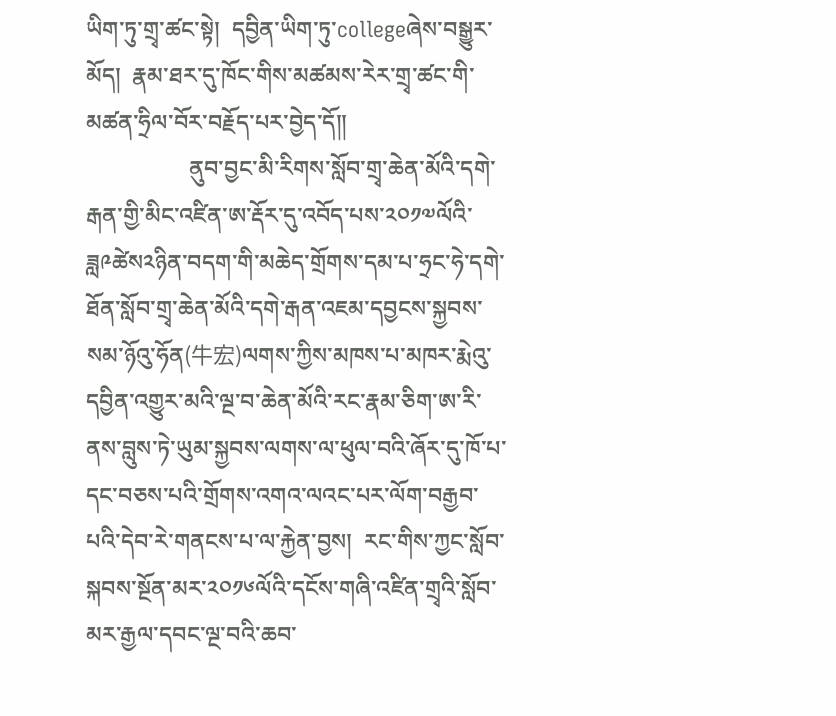ཡིག་ཏུ་གྲྭ་ཚང་སྟེ།  དབྱིན་ཡིག་ཏུ་collegeཞེས་བསྒྱུར་མོད།  རྣམ་ཐར་དུ་ཁོང་གིས་མཚམས་རེར་གྲྭ་ཚང་གི་མཚན་ཧྲིལ་བོར་བརྗོད་པར་བྱེད་དོ།།
                  ནུབ་བྱང་མི་རིགས་སློབ་གྲྭ་ཆེན་མོའི་དགེ་རྒན་གྱི་མིང་འཛིན་ཨ་རྡོར་དུ་འབོད་པས་༢༠༡༧ལོའི་ཟླ༩ཚེས༢ཉིན་བདག་གི་མཆེད་གྲོགས་དམ་པ་ཧྲང་ཧེ་དགེ་ཐོན་སློབ་གྲྭ་ཆེན་མོའི་དགེ་རྒན་འཇམ་དབྱངས་སྐྱབས་སམ་ཉོའུ་ཧོན(牛宏)ལགས་ཀྱིས་མཁས་པ་མཁར་རྨེའུ་དབྱིན་འགྱུར་མའི་ལྔ་བ་ཆེན་མོའི་རང་རྣམ་ཅིག་ཨ་རི་ནས་བླུས་ཏེ་ཡུམ་སྐྱབས་ལགས་ལ་ཕུལ་བའི་ཞོར་དུ་ཁོ་པ་དང་བཅས་པའི་གྲོགས་འགའ་ལའང་པར་ལོག་བརྒྱབ་པའི་དེབ་རེ་གནངས་པ་ལ་རྐྱེན་བྱས།  རང་གིས་ཀྱང་སློབ་སྐབས་སྔོན་མར་༢༠༡༦ལོའི་དངོས་གཞི་འཛིན་གྲྭའི་སློབ་མར་རྒྱལ་དབང་ལྔ་བའི་ཆབ་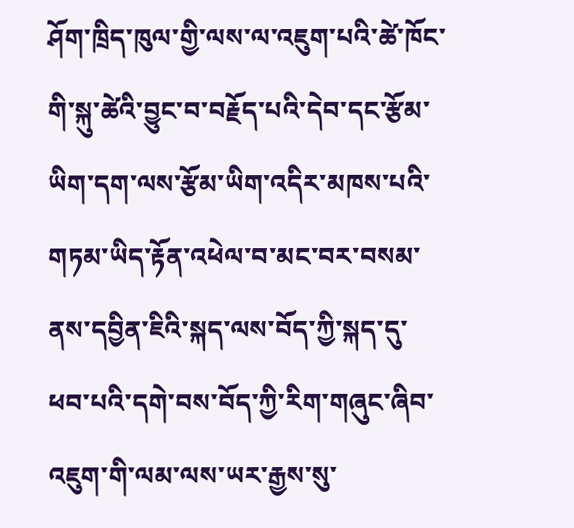ཤོག་ཁྲིད་ཁུལ་གྱི་ལས་ལ་འཇུག་པའི་ཚེ་ཁོང་གི་སྐུ་ཚེའི་བྱུང་བ་བརྗོད་པའི་དེབ་དང་རྩོམ་ཡིག་དག་ལས་རྩོམ་ཡིག་འདིར་མཁས་པའི་གཏམ་ཡིད་རྟོན་འཕེལ་བ་མང་བར་བསམ་ནས་དབྱིན་ཇིའི་སྐད་ལས་བོད་ཀྱི་སྐད་དུ་ཕབ་པའི་དགེ་བས་བོད་ཀྱི་རིག་གཞུང་ཞིབ་འཇུག་གི་ལམ་ལས་ཡར་རྒྱས་སུ་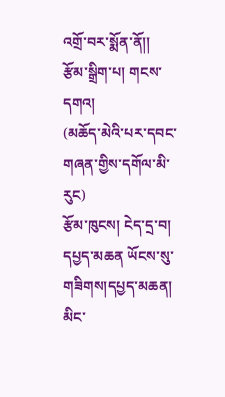འགྲོ་བར་སྨོན་ནོ།།
རྩོམ་སྒྲིག་པ། གངས་དགའ།
(མཆོད་མེའི་པར་དབང་གཞན་གྱིས་དགོལ་མི་རུང)
རྩོམ་ཁུངས། ངེད་དྲ་བ།
དཔྱད་མཆན ཡོངས་སུ་གཟིགས།དཔྱད་མཆན།
མིང་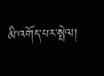མི་འགོད་པར་སྤེལ།